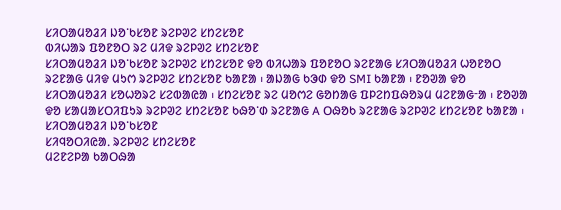ᱥᱤᱛᱟᱢᱚᱲᱤ ᱡᱚᱸᱠᱥᱚᱱ ᱨᱮᱞᱣᱮ ᱥᱴᱮᱥᱚᱱ
ᱵᱤᱦᱟᱨ ᱯᱚᱱᱚᱛ ᱨᱮ ᱢᱤᱫ ᱨᱮᱞᱣᱮ ᱥᱴᱮᱥᱚᱱ
ᱥᱤᱛᱟᱢᱚᱲᱤ ᱡᱚᱸᱠᱥᱚᱱ ᱨᱮᱞᱣᱮ ᱥᱴᱮᱥᱚᱱ ᱫᱚ ᱵᱤᱦᱟᱨ ᱯᱚᱱᱚᱛ ᱨᱮᱱᱟᱜ ᱥᱤᱛᱟᱢᱚᱲᱤ ᱦᱚᱱᱚᱛ ᱨᱮᱱᱟᱜ ᱢᱤᱫ ᱢᱩᱬ ᱨᱮᱞᱣᱮ ᱥᱴᱮᱥᱚᱱ ᱠᱟᱱᱟ ᱾ ᱟᱡᱟᱜ ᱠᱳᱰ ᱫᱚ SMI ᱠᱟᱱᱟ ᱾ ᱱᱚᱣᱟ ᱫᱚ ᱥᱤᱛᱟᱢᱚᱲᱤ ᱥᱚᱦᱚᱨᱮ ᱥᱮᱵᱟᱭᱟ ᱾ ᱥᱴᱮᱥᱚᱱ ᱨᱮ ᱢᱚᱬᱮ ᱜᱚᱴᱟᱜ ᱯᱞᱮᱴᱯᱷᱚᱨᱢ ᱢᱮᱱᱟᱜᱼᱟ ᱾ ᱱᱚᱣᱟ ᱫᱚ ᱥᱟᱢᱟᱥᱛᱤᱯᱩᱨ ᱨᱮᱞᱣᱮ ᱥᱴᱮᱥᱚᱱ ᱠᱷᱚᱸᱰ ᱨᱮᱱᱟᱜ A ᱛᱷᱚᱠ ᱨᱮᱱᱟᱜ ᱨᱮᱞᱣᱮ ᱥᱴᱮᱥᱚᱱ ᱠᱟᱱᱟ ᱾
ᱥᱤᱛᱟᱢᱚᱲᱤ ᱡᱚᱸᱠᱥᱚᱱ
ᱥᱤᱧᱚᱛᱤᱭᱟᱹ ᱨᱮᱞᱣᱮ ᱥᱴᱮᱥᱚᱱ
ᱢᱮᱱᱮᱞᱟ ᱠᱟᱛᱷᱟ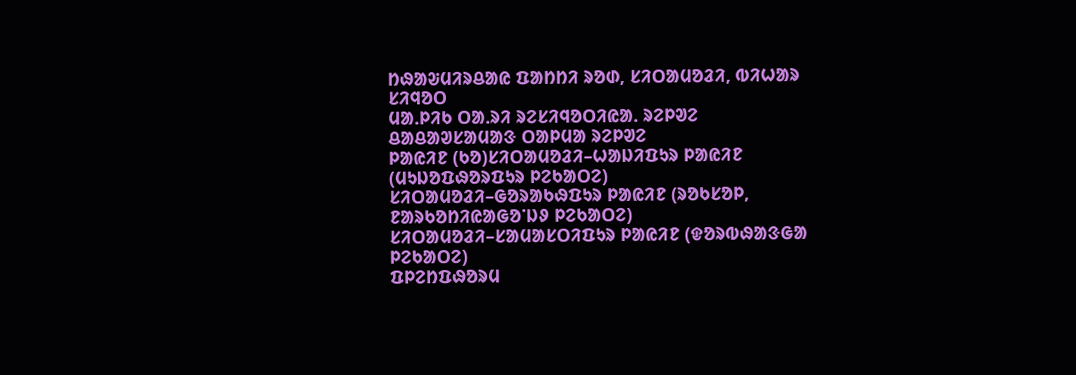ᱴᱷᱟᱶᱢᱤᱨᱪᱟᱭ ᱯᱟᱴᱴᱤ ᱨᱚᱰ, ᱥᱤᱛᱟᱢᱚᱲᱤ, ᱵᱤᱦᱟᱨ
ᱥᱤᱧᱚᱛ
ᱢᱟᱹᱞᱤᱠ ᱛᱟᱹᱨᱤ ᱨᱮᱥᱤᱧᱚᱛᱤᱭᱟᱹ ᱨᱮᱞᱣᱮ
ᱪᱟᱪᱟᱣᱥᱟᱢᱟᱝ ᱛᱟᱞᱢᱟ ᱨᱮᱞᱣᱮ
ᱞᱟᱭᱤᱱ (ᱠᱚ)ᱥᱤᱛᱟᱢᱚᱲᱤ–ᱦᱟᱡᱤᱯᱩᱨ ᱞᱟᱭᱤᱱ (ᱢᱩᱡᱚᱯᱷᱚᱨᱯᱩᱨ ᱞᱮᱠᱟᱛᱮ)
ᱥᱤᱛᱟᱢᱚᱲᱤ–ᱜᱚᱨᱟᱠᱷᱯᱩᱨ ᱞᱟᱭᱤᱱ (ᱨᱚᱠᱥᱚᱞ, ᱱᱟᱨᱠᱚᱴᱤᱭᱟᱜᱚᱸᱡᱽ ᱞᱮᱠᱟᱛᱮ)
ᱥᱤᱛᱟᱢᱚᱲᱤ–ᱥᱟᱢᱟᱥᱛᱤᱯᱩᱨ ᱞᱟᱭᱤᱱ (ᱫᱚᱨᱵᱷᱟᱝᱜᱟ ᱞᱮᱠᱟᱛᱮ)
ᱯᱞᱮᱴᱯᱷᱚᱨᱢ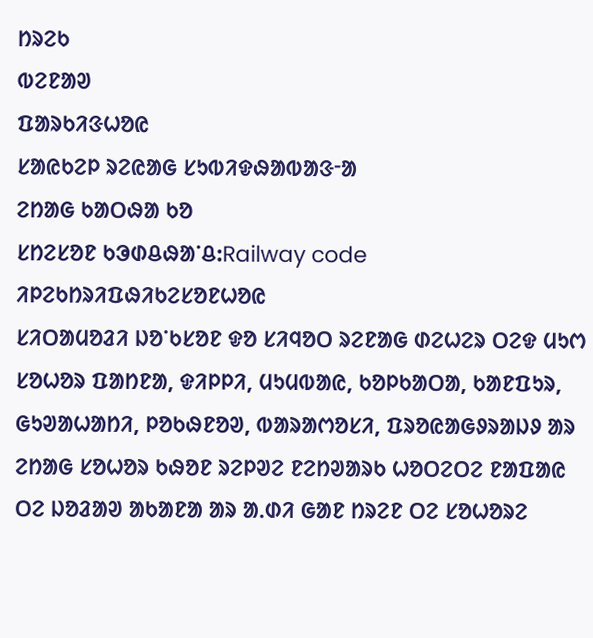ᱴᱨᱮᱠ
ᱵᱮᱱᱟᱣ
ᱯᱟᱨᱠᱤᱝᱦᱚᱭ
ᱥᱟᱭᱠᱮᱞ ᱨᱮᱭᱟᱜ ᱥᱩᱵᱤᱫᱷᱟᱵᱟᱝᱼᱟ
ᱮᱴᱟᱜ ᱠᱟᱛᱷᱟ ᱠᱚ
ᱥᱴᱮᱥᱚᱱ ᱠᱳᱰᱪᱷᱟᱸᱪ:Railway code
ᱤᱞᱮᱠᱴᱨᱤᱯᱷᱤᱠᱮᱥᱚᱱᱦᱚᱭ
ᱥᱤᱛᱟᱢᱚᱲᱤ ᱡᱚᱸᱠᱥᱚᱱ ᱫᱚ ᱥᱤᱧᱚᱛ ᱨᱮᱱᱟᱜ ᱰᱮᱦᱮᱨ ᱛᱮᱫ ᱢᱩᱬ ᱥᱚᱦᱚᱨ ᱯᱟᱴᱱᱟ, ᱫᱤᱞᱞᱤ, ᱢᱩᱢᱵᱟᱭ, ᱠᱚᱞᱠᱟᱛᱟ, ᱠᱟᱱᱯᱩᱨ, ᱜᱩᱣᱟᱦᱟᱴᱤ, ᱞᱚᱠᱷᱱᱚᱣ, ᱵᱟᱨᱟᱬᱚᱥᱤ, ᱯᱨᱚᱭᱟᱜᱽᱨᱟᱡᱽ ᱟᱨ ᱮᱴᱟᱜ ᱥᱚᱦᱚᱨ ᱠᱷᱚᱱ ᱨᱮᱞᱣᱮ ᱱᱮᱴᱣᱟᱨᱠ ᱦᱚᱛᱮᱛᱮ ᱱᱟᱯᱟᱭ ᱛᱮ ᱡᱚᱲᱟᱣ ᱟᱠᱟᱱᱟ ᱟᱨ ᱟᱹᱰᱤ ᱜᱟᱱ ᱴᱨᱮᱱ ᱛᱮ ᱥᱚᱦᱚᱨᱮ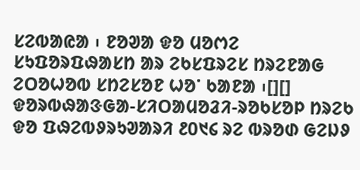ᱥᱮᱵᱟᱭᱟ ᱾ ᱱᱚᱣᱟ ᱫᱚ ᱢᱚᱬᱮ ᱥᱩᱯᱚᱨᱯᱷᱟᱥᱴ ᱟᱨ ᱮᱠᱥᱯᱨᱮᱥ ᱴᱨᱮᱱᱟᱜ ᱮᱛᱚᱦᱚᱵ ᱥᱴᱮᱥᱚᱱ ᱦᱚᱸ ᱠᱟᱱᱟ ᱾[][] ᱫᱚᱨᱵᱷᱟᱝᱜᱟ-ᱥᱤᱛᱟᱢᱚᱲᱤ-ᱨᱚᱠᱥᱚᱞ ᱴᱨᱮᱠ ᱫᱚ ᱯᱷᱮᱵᱽᱨᱩᱣᱟᱨᱤ ᱒᱐᱑᱔ ᱨᱮ ᱵᱨᱚᱰ ᱜᱮᱡᱽ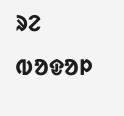ᱨᱮ ᱵᱚᱫᱚᱞ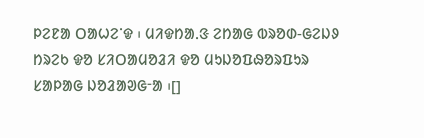ᱞᱮᱱᱟ ᱛᱟᱦᱮᱸᱫ ᱾ ᱢᱤᱫᱴᱟᱹᱝ ᱮᱴᱟᱜ ᱵᱨᱚᱰ-ᱜᱮᱡᱽ ᱴᱨᱮᱠ ᱫᱚ ᱥᱤᱛᱟᱢᱚᱲᱤ ᱫᱚ ᱢᱩᱡᱚᱯᱷᱚᱨᱯᱩᱨ ᱥᱟᱞᱟᱜ ᱡᱚᱲᱟᱣᱜᱼᱟ ᱾[]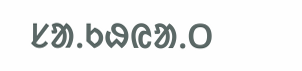ᱥᱟᱹᱠᱷᱭᱟᱹᱛ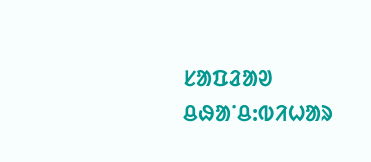ᱥᱟᱯᱲᱟᱣ
ᱪᱷᱟᱸᱪ:ᱵᱤᱦᱟᱨ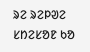ᱨᱮ ᱨᱮᱞᱣᱮ ᱥᱴᱮᱥᱚᱱ ᱠᱚ